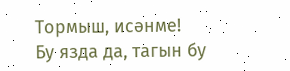Тормыш, исәнме!
Бу язда да, тагын бу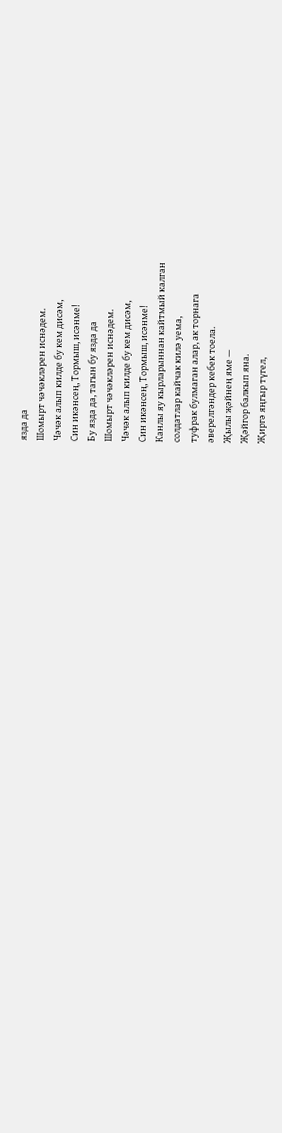язда да
Шомырт чәчәкләрен иснәдем.
Чәчәк алып килде бу кем дисәм,
Син икәнсең, Тормыш, исәнме!
Бу язда да, тагын бу язда да
Шомырт чәчәкләрен иснәдем.
Чәчәк алып килде бу кем дисәм,
Син икәнсең, Тормыш, исәнме!
Канлы яу кырларыннан кайтмый калган
солдатлар кайчак килә уема,
туфрак булмаган алар, ак торнага
әверелгәндер кебек тоела.
Җылы җәйнең яме —
Җәйгор балкып яна.
Җиргә яңгыр түгел,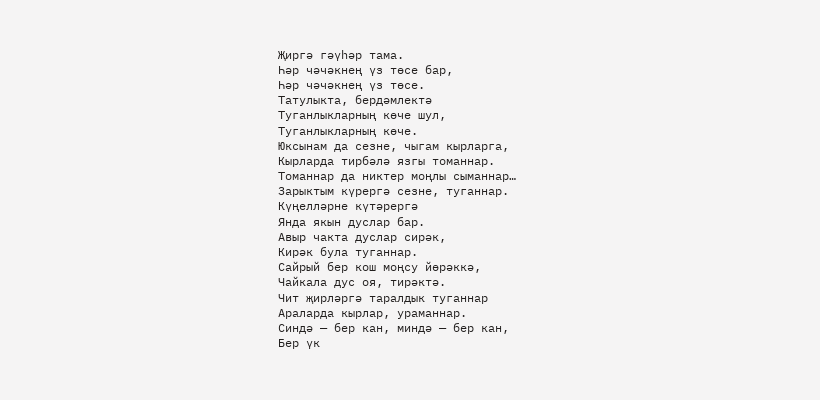Җиргә гәүһәр тама.
Һәр чәчәкнең үз төсе бар,
Һәр чәчәкнең үз төсе.
Татулыкта, бердәмлектә
Туганлыкларның көче шул,
Туганлыкларның көче.
Юксынам да сезне, чыгам кырларга,
Кырларда тирбәлә язгы томаннар.
Томаннар да никтер моңлы сыманнар…
Зарыктым күрергә сезне, туганнар.
Күңелләрне күтәрергә
Янда якын дуслар бар.
Авыр чакта дуслар сирәк,
Кирәк була туганнар.
Сайрый бер кош моңсу йөрәккә,
Чайкала дус оя, тирәктә.
Чит җирләргә таралдык туганнар
Араларда кырлар, ураманнар.
Синдә — бер кан, миндә — бер кан,
Бер үк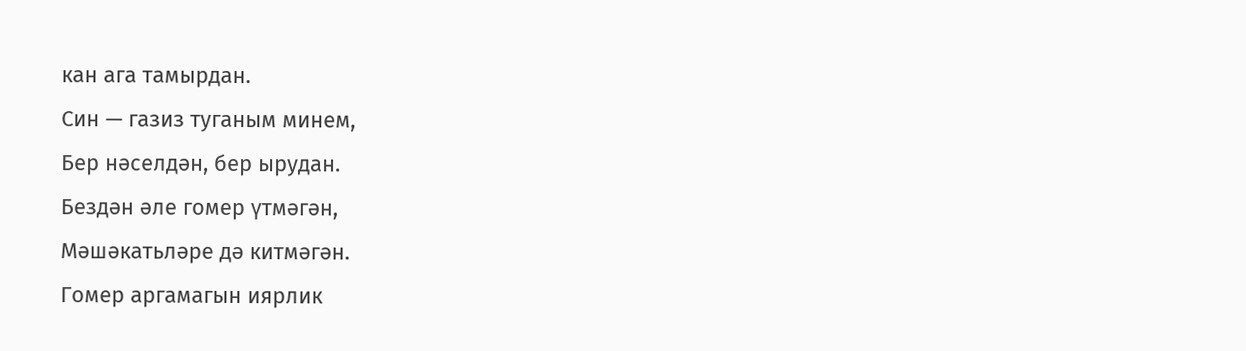кан ага тамырдан.
Син — газиз туганым минем,
Бер нәселдән, бер ырудан.
Бездән әле гомер үтмәгән,
Мәшәкатьләре дә китмәгән.
Гомер аргамагын иярлик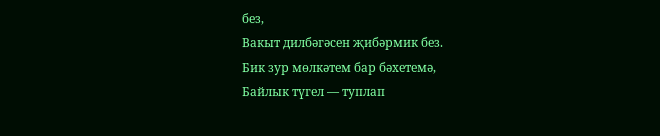без,
Вакыт дилбәгәсен җибәрмик без.
Бик зур мөлкәтем бар бәхетемә,
Байлык түгел — туплап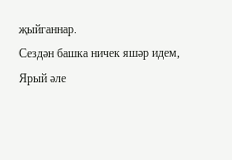җыйганнар.
Сездән башка ничек яшәр идем,
Ярый әле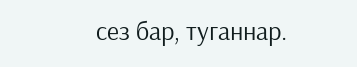сез бар, туганнар.